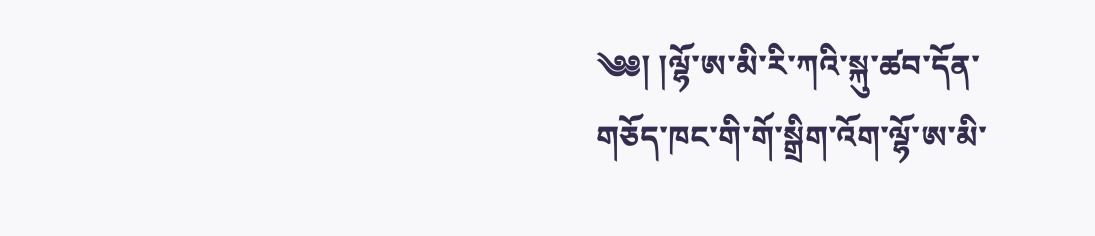༄༅། །ལྷོ་ཨ་མི་རི་ཀའི་སྐུ་ཚབ་དོན་གཅོད་ཁང་གི་གོ་སྒྲིག་འོག་ལྷོ་ཨ་མི་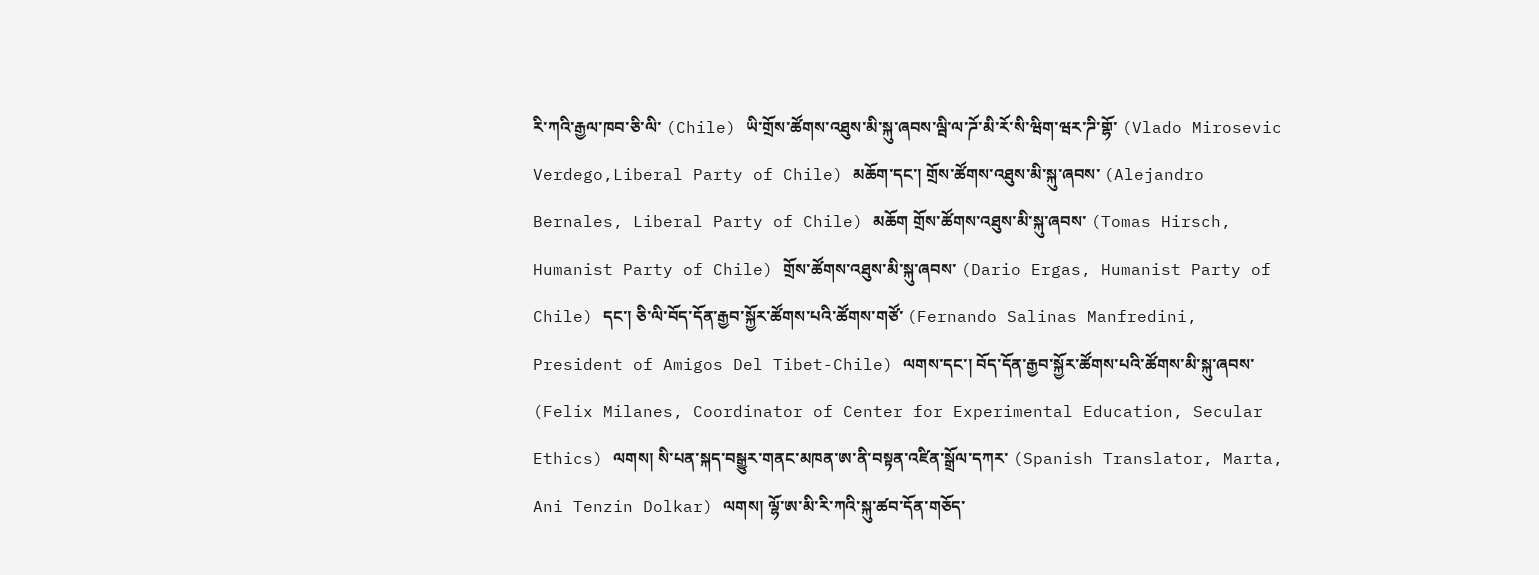རི་ཀའི་རྒྱལ་ཁབ་ཅི་ལི་ (Chile) ཡི་གྲོས་ཚོགས་འཐུས་མི་སྐུ་ཞབས་ལྦི་ལ་ཌོ་མི་རོ་སི་ཝིག་ཝར་ཌི་གྷོ་ (Vlado Mirosevic Verdego,Liberal Party of Chile) མཆོག་དང་། གྲོས་ཚོགས་འཐུས་མི་སྐུ་ཞབས་ (Alejandro Bernales, Liberal Party of Chile) མཆོག གྲོས་ཚོགས་འཐུས་མི་སྐུ་ཞབས་ (Tomas Hirsch, Humanist Party of Chile) གྲོས་ཚོགས་འཐུས་མི་སྐུ་ཞབས་ (Dario Ergas, Humanist Party of Chile) དང་། ཅི་ལི་བོད་དོན་རྒྱབ་སྐྱོར་ཚོགས་པའི་ཚོགས་གཙོ་ (Fernando Salinas Manfredini, President of Amigos Del Tibet-Chile) ལགས་དང་། བོད་དོན་རྒྱབ་སྐྱོར་ཚོགས་པའི་ཚོགས་མི་སྐུ་ཞབས་ (Felix Milanes, Coordinator of Center for Experimental Education, Secular Ethics) ལགས། སི་པན་སྐད་བསྒྱུར་གནང་མཁན་ཨ་ནི་བསྟན་འཛིན་སྒྲོལ་དཀར་ (Spanish Translator, Marta, Ani Tenzin Dolkar) ལགས། ལྷོ་ཨ་མི་རི་ཀའི་སྐུ་ཚབ་དོན་གཅོད་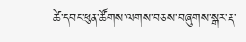ཚེ་དབང་ཕུན་ཚོགས་ལགས་བཅས་བཞུགས་སྒར་རྡ་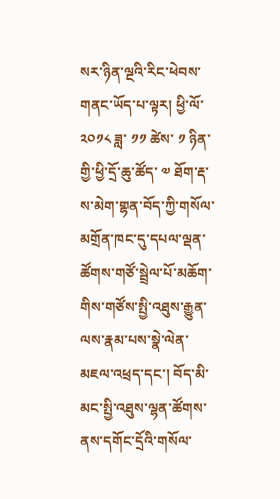སར་ཉིན་ལྔའི་རིང་ཕེབས་གནང་ཡོད་པ་ལྟར། ཕྱི་ལོ་ ༢༠༡༨ ཟླ་ ༡༡ ཚེས་ ༡ ཉིན་གྱི་ཕྱི་དྲོ་ཆུ་ཚོད་ ༧ ཐོག་རྡ་ས་མེག་གྷན་བོད་ཀྱི་གསོལ་མགྲོན་ཁང་དུ་དཔལ་ལྡན་ཚོགས་གཙོ་སྦྲེལ་པོ་མཆོག་གིས་གཙོས་སྤྱི་འཐུས་རྒྱུན་ལས་རྣམ་པས་སྣེ་ལེན་མཇལ་འཕྲད་དང་། བོད་མི་མང་སྤྱི་འཐུས་ལྷན་ཚོགས་ནས་དགོང་དྲོའི་གསོལ་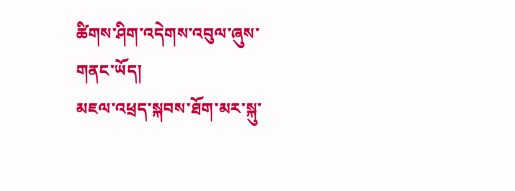ཚིགས་ཤིག་འདེགས་འབུལ་ཞུས་གནང་ཡོད།
མཇལ་འཕྲད་སྐབས་ཐོག་མར་སྐུ་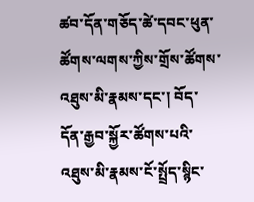ཚབ་དོན་གཅོད་ཚེ་དབང་ཕུན་ཚོགས་ལགས་ཀྱིས་གྲོས་ཚོགས་འཐུས་མི་རྣམས་དང་། བོད་དོན་རྒྱབ་སྐྱོར་ཚོགས་པའི་འཐུས་མི་རྣམས་ངོ་སྤྲོད་སྙིང་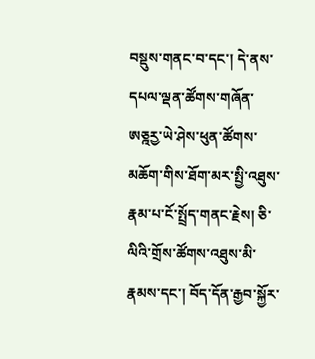བསྡུས་གནང་བ་དང་། དེ་ནས་དཔལ་ལྡན་ཚོགས་གཞོན་ཨཅྰརྱ་ཡེ་ཤེས་ཕུན་ཚོགས་མཆོག་གིས་ཐོག་མར་སྤྱི་འཐུས་རྣམ་པ་ངོ་སྤྲོད་གནང་རྗེས། ཅི་ལིའི་གྲོས་ཚོགས་འཐུས་མི་རྣམས་དང་། བོད་དོན་རྒྱབ་སྐྱོར་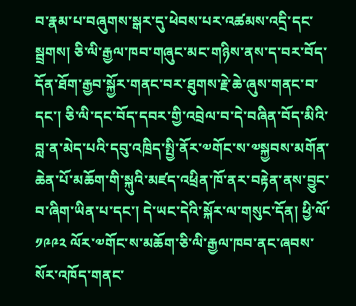བ་རྣམ་པ་བཞུགས་སྒར་དུ་ཕེབས་པར་འཚམས་འདྲི་དང་སྦྲགས། ཅི་ལི་རྒྱལ་ཁབ་གཞུང་མང་གཉིས་ནས་ད་བར་བོད་དོན་ཐོག་རྒྱབ་སྐྱོར་གནང་བར་ཐུགས་རྗེ་ཆེ་ཞུས་གནང་བ་དང་། ཅི་ལི་དང་བོད་དབར་གྱི་འབྲེལ་བ་དེ་བཞིན་བོད་མིའི་བླ་ན་མེད་པའི་དབུ་འཁྲིད་སྤྱི་ནོར་༧གོང་ས་༧སྐྱབས་མགོན་ཆེན་པོ་མཆོག་གི་སྐུའི་མཛད་འཕྲིན་ཁོ་ནར་བརྟེན་ནས་བྱུང་བ་ཞིག་ཡིན་པ་དང་། དེ་ཡང་དེའི་སྐོར་ལ་གསུང་དོན། ཕྱི་ལོ་ ༡༩༩༢ ལོར་༧གོང་ས་མཆོག་ཅི་ལི་རྒྱལ་ཁབ་ནང་ཞབས་སོར་འཁོད་གནང་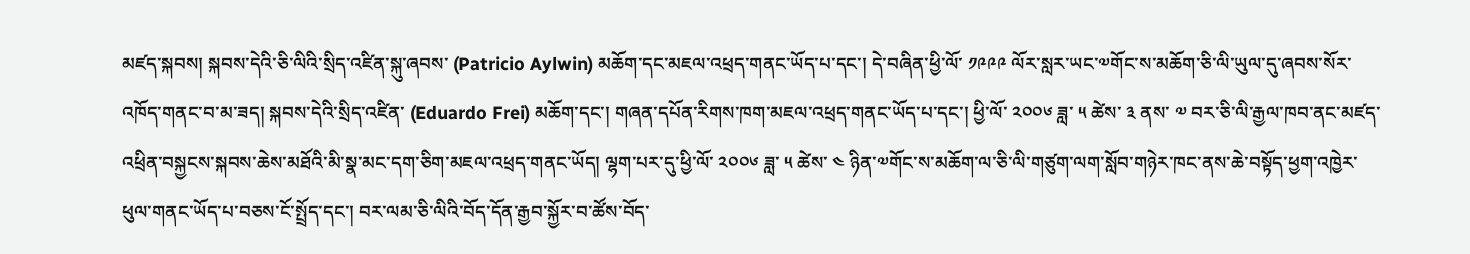མཛད་སྐབས། སྐབས་དེའི་ཅི་ལིའི་སྲིད་འཛིན་སྐུ་ཞབས་ (Patricio Aylwin) མཆོག་དང་མཇལ་འཕྲད་གནང་ཡོད་པ་དང་། དེ་བཞིན་ཕྱི་ལོ་ ༡༩༩༩ ལོར་སླར་ཡང་༧གོང་ས་མཆོག་ཅི་ལི་ཡུལ་དུ་ཞབས་སོར་འཁོད་གནང་བ་མ་ཟད། སྐབས་དེའི་སྲིད་འཛིན་ (Eduardo Frei) མཆོག་དང་། གཞན་དཔོན་རིགས་ཁག་མཇལ་འཕྲད་གནང་ཡོད་པ་དང་། ཕྱི་ལོ་ ༢༠༠༦ ཟླ་ ༥ ཚེས་ ༣ ནས་ ༧ བར་ཅི་ལི་རྒྱལ་ཁབ་ནང་མཛད་འཕྲིན་བསྐྱངས་སྐབས་ཆེས་མཐོའི་མི་སྣ་མང་དག་ཅིག་མཇལ་འཕྲད་གནང་ཡོད། ལྷག་པར་དུ་ཕྱི་ལོ་ ༢༠༠༦ ཟླ་ ༥ ཚེས་ ༤ ཉིན་༧གོང་ས་མཆོག་ལ་ཅི་ལི་གཙུག་ལག་སློབ་གཉེར་ཁང་ནས་ཆེ་བསྟོད་ཕྱག་འཁྱེར་ཕུལ་གནང་ཡོད་པ་བཅས་ངོ་སྤྲོད་དང་། བར་ལམ་ཅི་ལིའི་བོད་དོན་རྒྱབ་སྐྱོར་བ་ཚོས་བོད་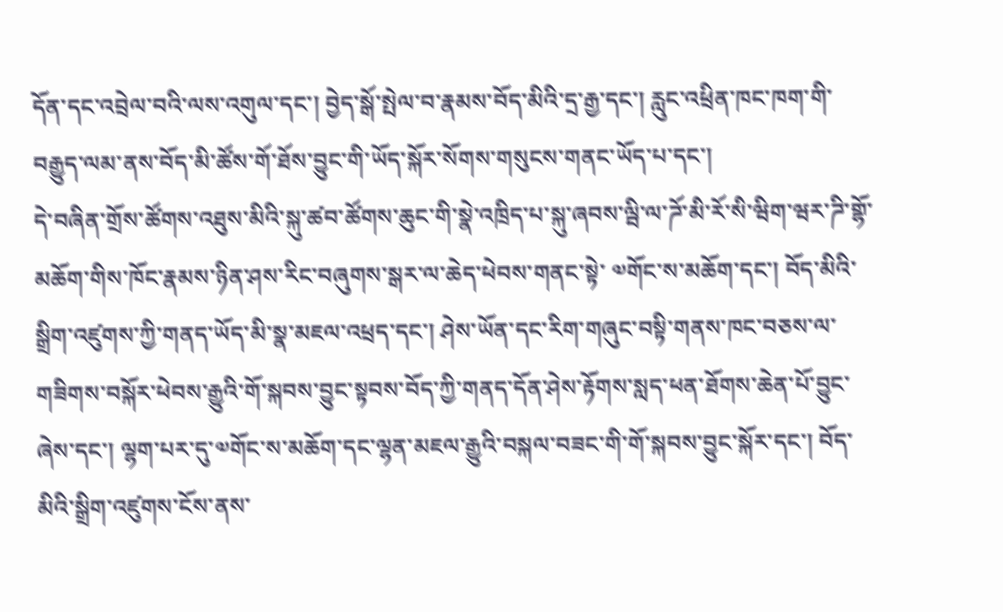དོན་དང་འབྲེལ་བའི་ལས་འགུལ་དང་། བྱེད་སྒོ་སྤེལ་བ་རྣམས་བོད་མིའི་དྲ་རྒྱ་དང་། རླུང་འཕྲིན་ཁང་ཁག་གི་བརྒྱུད་ལམ་ནས་བོད་མི་ཚོས་གོ་ཐོས་བྱུང་གི་ཡོད་སྐོར་སོགས་གསུངས་གནང་ཡོད་པ་དང་།
དེ་བཞིན་གྲོས་ཚོགས་འཐུས་མིའི་སྐུ་ཚབ་ཚོགས་ཆུང་གི་སྣེ་འཁྲིད་པ་སྐུ་ཞབས་ལྦི་ལ་ཌོ་མི་རོ་སི་ཝིག་ཝར་ཌི་གྷོ་མཆོག་གིས་ཁོང་རྣམས་ཉིན་ཤས་རིང་བཞུགས་སྒར་ལ་ཆེད་ཕེབས་གནང་སྟེ་ ༧གོང་ས་མཆོག་དང་། བོད་མིའི་སྒྲིག་འཛུགས་ཀྱི་གནད་ཡོད་མི་སྣ་མཇལ་འཕྲད་དང་། ཤེས་ཡོན་དང་རིག་གཞུང་བསྟི་གནས་ཁང་བཅས་ལ་གཟིགས་བསྐོར་ཕེབས་རྒྱུའི་གོ་སྐབས་བྱུང་སྟབས་བོད་ཀྱི་གནད་དོན་ཤེས་རྟོགས་སླད་ཕན་ཐོགས་ཆེན་པོ་བྱུང་ཞེས་དང་། ལྷག་པར་དུ་༧གོང་ས་མཆོག་དང་ལྷན་མཇལ་རྒྱུའི་བསྐལ་བཟང་གི་གོ་སྐབས་བྱུང་སྐོར་དང་། བོད་མིའི་སྒྲིག་འཛུགས་ངོས་ནས་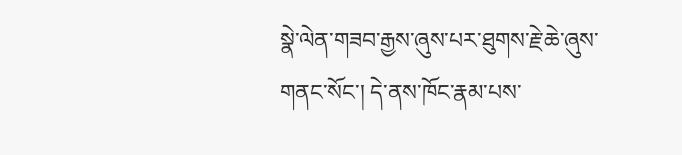སྣེ་ལེན་གཟབ་རྒྱས་ཞུས་པར་ཐུགས་རྗེ་ཆེ་ཞུས་གནང་སོང་། དེ་ནས་ཁོང་རྣམ་པས་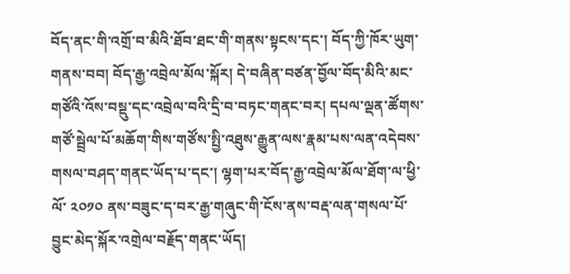བོད་ནང་གི་འགྲོ་བ་མིའི་ཐོབ་ཐང་གི་གནས་སྟངས་དང་། བོད་ཀྱི་ཁོར་ཡུག་གནས་བབ། བོད་རྒྱ་འབྲེལ་མོལ་སྐོར། དེ་བཞིན་བཙན་བྱོལ་བོད་མིའི་མང་གཙོའི་འོས་བསྡུ་དང་འབྲེལ་བའི་དྲི་བ་བཏང་གནང་བར། དཔལ་ལྡན་ཚོགས་གཙོ་སྦྲེལ་པོ་མཆོག་གིས་གཙོས་སྤྱི་འཐུས་རྒྱུན་ལས་རྣམ་པས་ལན་འདེབས་གསལ་བཤད་གནང་ཡོད་པ་དང་། ལྷག་པར་བོད་རྒྱ་འབྲེལ་མོལ་ཐོག་ལ་ཕྱི་ལོ་ ༢༠༡༠ ནས་བཟུང་ད་བར་རྒྱ་གཞུང་གི་ངོས་ནས་བརྡ་ལན་གསལ་པོ་བྱུང་མེད་སྐོར་འགྲེལ་བརྗོད་གནང་ཡོད།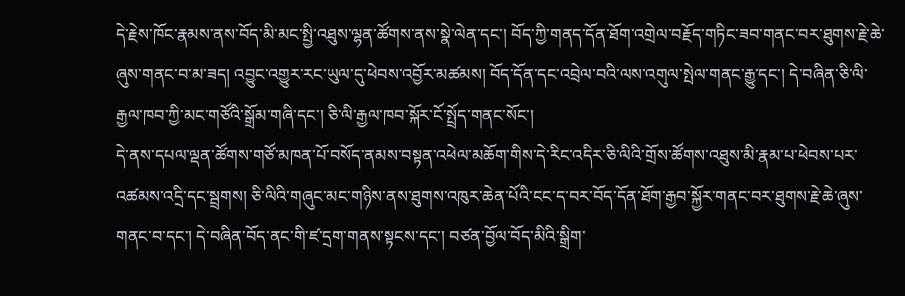དེ་རྗེས་ཁོང་རྣམས་ནས་བོད་མི་མང་སྤྱི་འཐུས་ལྷན་ཚོགས་ནས་སྣེ་ལེན་དང་། བོད་ཀྱི་གནད་དོན་ཐོག་འགྲེལ་བརྗོད་གཏིང་ཟབ་གནང་བར་ཐུགས་རྗེ་ཆེ་ཞུས་གནང་བ་མ་ཟད། འབྱུང་འགྱུར་རང་ཡུལ་དུ་ཕེབས་འབྱོར་མཚམས། བོད་དོན་དང་འབྲེལ་བའི་ལས་འགུལ་སྤེལ་གནང་རྒྱུ་དང་། དེ་བཞིན་ཅི་ལི་རྒྱལ་ཁབ་ཀྱི་མང་གཙོའི་སྒྲོམ་གཞི་དང་། ཅི་ལི་རྒྱལ་ཁབ་སྐོར་ངོ་སྤྲོད་གནང་སོང་།
དེ་ནས་དཔལ་ལྡན་ཚོགས་གཙོ་མཁན་པོ་བསོད་ནམས་བསྟན་འཕེལ་མཆོག་གིས་དེ་རིང་འདིར་ཅི་ལིའི་གྲོས་ཚོགས་འཐུས་མི་རྣམ་པ་ཕེབས་པར་འཚམས་འདྲི་དང་སྦྲགས། ཅི་ལིའི་གཞུང་མང་གཉིས་ནས་ཐུགས་འཁུར་ཆེན་པོའི་ངང་ད་བར་བོད་དོན་ཐོག་རྒྱབ་སྐྱོར་གནང་བར་ཐུགས་རྗེ་ཆེ་ཞུས་གནང་བ་དང་། དེ་བཞིན་བོད་ནང་གི་ཛ་དྲག་གནས་སྟངས་དང་། བཙན་བྱོལ་བོད་མིའི་སྒྲིག་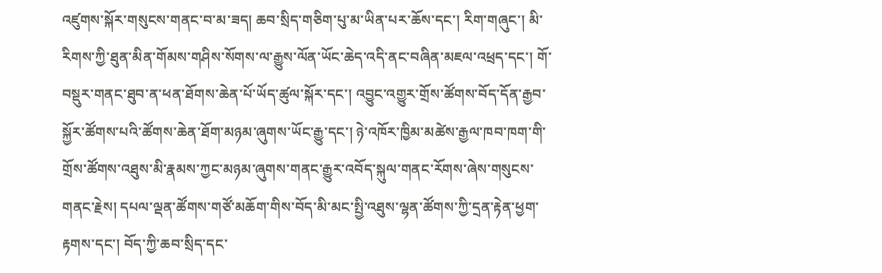འཛུགས་སྐོར་གསུངས་གནང་བ་མ་ཟད། ཆབ་སྲིད་གཅིག་པུ་མ་ཡིན་པར་ཆོས་དང་། རིག་གཞུང་། མི་རིགས་ཀྱི་ཐུན་མིན་གོམས་གཤིས་སོགས་ལ་རྒྱུས་ལོན་ཡོང་ཆེད་འདི་ནང་བཞིན་མཇལ་འཕྲད་དང་། གོ་བསྡུར་གནང་ཐུབ་ན་ཕན་ཐོགས་ཆེན་པོ་ཡོད་ཚུལ་སྐོར་དང་། འབྱུང་འགྱུར་གྲོས་ཚོགས་བོད་དོན་རྒྱབ་སྐྱོར་ཚོགས་པའི་ཚོགས་ཆེན་ཐོག་མཉམ་ཞུགས་ཡོང་རྒྱུ་དང་། ཉེ་འཁོར་ཁྱིམ་མཚེས་རྒྱལ་ཁབ་ཁག་གི་གྲོས་ཚོགས་འཐུས་མི་རྣམས་ཀྱང་མཉམ་ཞུགས་གནང་རྒྱུར་འབོད་སྐུལ་གནང་རོགས་ཞེས་གསུངས་གནང་རྗེས། དཔལ་ལྡན་ཚོགས་གཙོ་མཆོག་གིས་བོད་མི་མང་སྤྱི་འཐུས་ལྷན་ཚོགས་ཀྱི་དྲན་རྟེན་ཕྱག་རྟགས་དང་། བོད་ཀྱི་ཆབ་སྲིད་དང་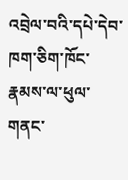འབྲེལ་བའི་དཔེ་དེབ་ཁག་ཅིག་ཁོང་རྣམས་ལ་ཕུལ་གནང་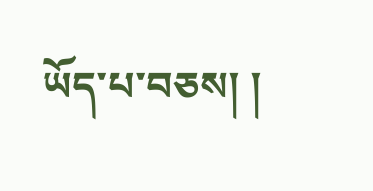ཡོད་པ་བཅས། །